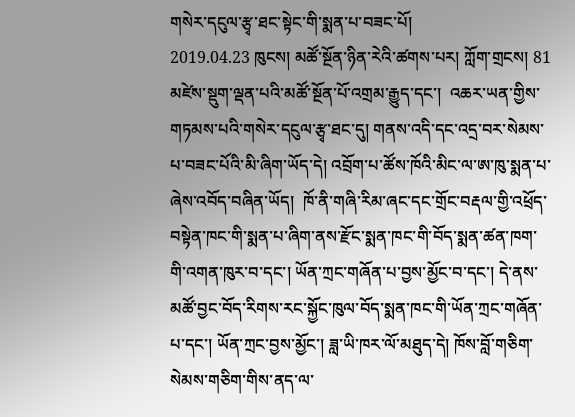གསེར་དངུལ་རྩྭ་ཐང་སྟེང་གི་སྨན་པ་བཟང་པོ།
2019.04.23 ཁུངས། མཚོ་སྔོན་ཉིན་རེའི་ཚགས་པར། ཀློག་གྲངས། 81
མཛེས་སྡུག་ལྡན་པའི་མཚོ་སྔོན་པོ་འགྲམ་རྒྱུད་དང་།  འཆར་ཡན་གྱིས་གཏམས་པའི་གསེར་དངུལ་རྩྭ་ཐང་དུ། གནས་འདི་དང་འདྲ་བར་སེམས་པ་བཟང་པོའི་མི་ཞིག་ཡོད་དེ། འབྲོག་པ་ཚོས་ཁོའི་མིང་ལ་ཨ་ཁུ་སྨན་པ་ཞེས་འབོད་བཞིན་ཡོད།  ཁོ་ནི་གཞི་རིམ་ཞང་དང་གྲོང་བརྡལ་གྱི་འཕྲོད་བསྟེན་ཁང་གི་སྨན་པ་ཞིག་ནས་རྫོང་སྨན་ཁང་གི་བོད་སྨན་ཚན་ཁག་གི་འགན་ཁུར་བ་དང་། ཡོན་ཀྲང་གཞོན་པ་བྱས་མྱོང་བ་དང་། དེ་ནས་མཚོ་བྱང་བོད་རིགས་རང་སྐྱོང་ཁུལ་བོད་སྨན་ཁང་གི་ཡོན་ཀྲང་གཞོན་པ་དང་། ཡོན་ཀྲང་བྱས་མྱོང་། ཟླ་ཡི་ཁར་ལོ་མཐུད་དེ། ཁོས་བློ་གཅིག་སེམས་གཅིག་གིས་ནད་ལ་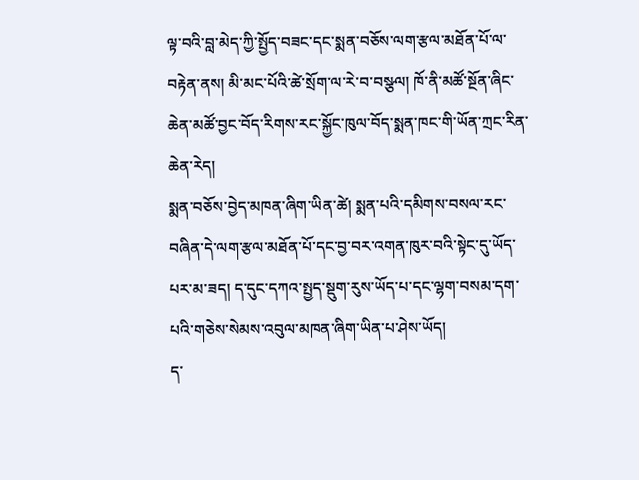ལྟ་བའི་བླ་མེད་ཀྱི་སྤྱོད་བཟང་དང་སྨན་བཅོས་ལག་རྩལ་མཐོན་པོ་ལ་བརྟེན་ནས། མི་མང་པོའི་ཚེ་སྲོག་ལ་རེ་བ་བསྩལ། ཁོ་ནི་མཚོ་སྔོན་ཞིང་ཆེན་མཚོ་བྱང་བོད་རིགས་རང་སྐྱོང་ཁུལ་བོད་སྨན་ཁང་གི་ཡོན་ཀྲང་རིན་ཆེན་རེད།
སྨན་བཅོས་བྱེད་མཁན་ཞིག་ཡིན་ཚེ། སྨན་པའི་དམིགས་བསལ་རང་བཞིན་དེ་ལག་རྩལ་མཐོན་པོ་དང་བྱ་བར་འགན་ཁུར་བའི་སྟེང་དུ་ཡོད་པར་མ་ཟད། ད་དུང་དཀའ་སྤྱད་སྡུག་རུས་ཡོད་པ་དང་ལྷག་བསམ་དག་པའི་གཅེས་སེམས་འབུལ་མཁན་ཞིག་ཡིན་པ་ཤེས་ཡོད།
ད་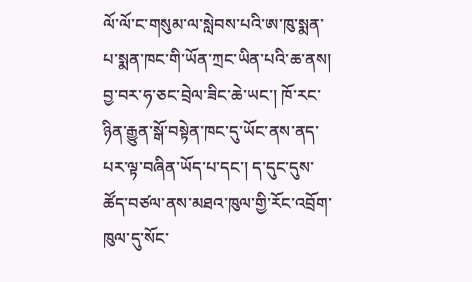ལོ་ལོ་ང་གསུམ་ལ་སླེབས་པའི་ཨ་ཁུ་སྨན་པ་སྨན་ཁང་གི་ཡོན་ཀྲང་ཡིན་པའི་ཆ་ནས། བྱ་བར་ཧ་ཅང་བྲེལ་ཟིང་ཆེ་ཡང་། ཁོ་རང་ཉིན་རྒྱུན་སྒོ་བསྟེན་ཁང་དུ་ཡོང་ནས་ནད་པར་ལྟ་བཞིན་ཡོད་པ་དང་། ད་དུང་དུས་ཚོད་བཙལ་ནས་མཐའ་ཁུལ་གྱི་རོང་འབྲོག་ཁུལ་དུ་སོང་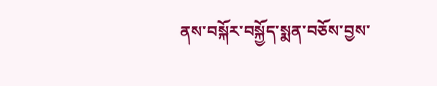ནས་བསྐོར་བསྐྱོད་སྨན་བཅོས་བྱས་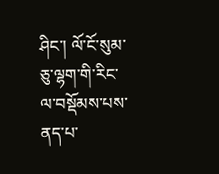ཤིང་། ལོ་ངོ་སུམ་ཅུ་ལྷག་གི་རིང་ལ་བསྡོམས་པས་ནད་པ་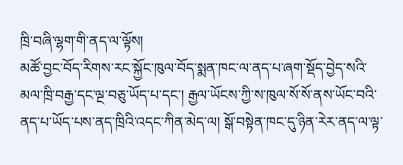ཁྲི་བཞི་ལྷག་གི་ནད་ལ་ལྟོས།
མཚོ་བྱང་བོད་རིགས་རང་སྐྱོང་ཁུལ་བོད་སྨན་ཁང་ལ་ནད་པ་ཞག་སྡོད་བྱེད་སའི་མལ་ཁྲི་བརྒྱ་དང་ལྔ་བཅུ་ཡོད་པ་དང་། རྒྱལ་ཡོངས་ཀྱི་ས་ཁུལ་སོ་སོ་ནས་ཡོང་བའི་ནད་པ་ཡོད་པས་ནད་ཁྲིའི་འདང་ཀིན་མེད་ལ། སྒོ་བསྟེན་ཁང་དུ་ཉིན་རེར་ནད་ལ་ལྟ་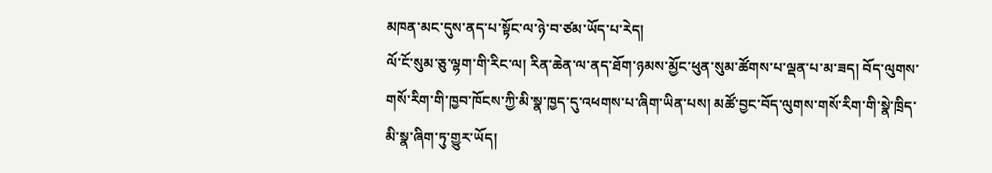མཁན་མང་དུས་ནད་པ་སྟོང་ལ་ཉེ་བ་ཙམ་ཡོད་པ་རེད།
ལོ་ངོ་སུམ་ཅུ་ལྷག་གི་རིང་ལ། རིན་ཆེན་ལ་ནད་ཐོག་ཉམས་མྱོང་ཕུན་སུམ་ཚོགས་པ་ལྡན་པ་མ་ཟད། བོད་ལུགས་གསོ་རིག་གི་ཁྱབ་ཁོངས་ཀྱི་མི་སྣ་ཁྱད་དུ་འཕགས་པ་ཞིག་ཡིན་པས། མཚོ་བྱང་བོད་ལུགས་གསོ་རིག་གི་སྣེ་ཁྲིད་མི་སྣ་ཞིག་ཏུ་གྱུར་ཡོད།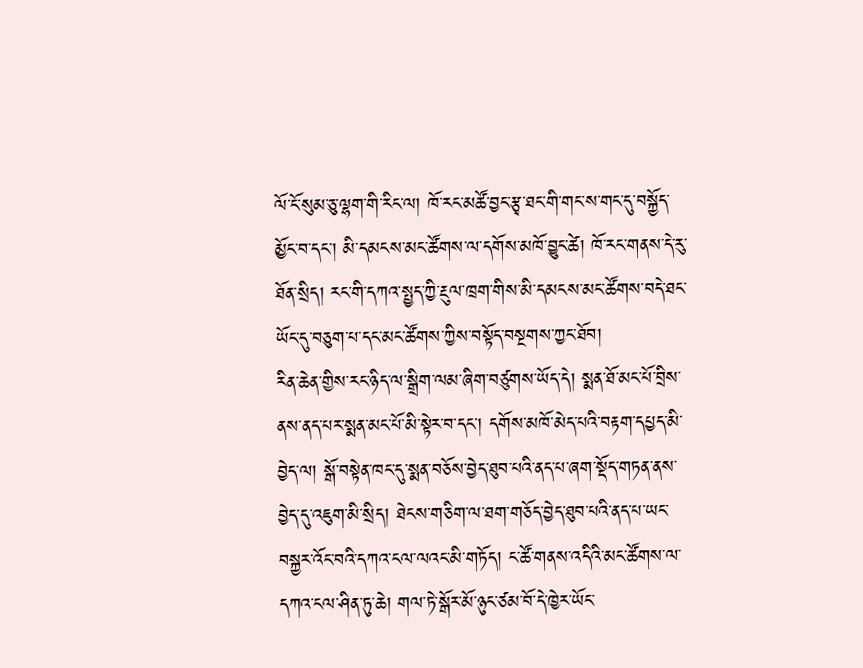ལོ་ངོ་སུམ་ཅུ་ལྷག་གི་རིང་ལ། ཁོ་རང་མཚོ་བྱང་རྩྭ་ཐང་གི་གང་ས་གང་དུ་བསྐྱོད་མྱོང་བ་དང་། མི་དམངས་མང་ཚོགས་ལ་དགོས་མཁོ་བྱུང་ཚེ། ཁོ་རང་གནས་དེ་རུ་ཐོན་སྲིད། རང་གི་དཀའ་སྤྱད་ཀྱི་རྔུལ་ཁྲག་གིས་མི་དམངས་མང་ཚོགས་བདེ་ཐང་ཡོང་དུ་བཅུག་པ་དང་མང་ཚོགས་ཀྱིས་བསྟོད་བསྔགས་ཀྱང་ཐོབ།
རིན་ཆེན་གྱིས་རང་ཉིད་ལ་སྒྲིག་ལམ་ཞིག་བཙུགས་ཡོད་དེ། སྨན་ཐོ་མང་པོ་བྲིས་ནས་ནད་པར་སྨན་མང་པོ་མི་སྟེར་བ་དང་། དགོས་མཁོ་མེད་པའི་བརྟག་དཔྱད་མི་བྱེད་ལ། སྒོ་བསྟེན་ཁང་དུ་སྨན་བཅོས་བྱེད་ཐུབ་པའི་ནད་པ་ཞག་སྡོད་གཏན་ནས་བྱེད་དུ་འཇུག་མི་སྲིད། ཐེངས་གཅིག་ལ་ཐག་གཅོད་བྱེད་ཐུབ་པའི་ནད་པ་ཡང་བསྐྱར་འོང་བའི་དཀའ་ངལ་ལའང་མི་གཏོད། ང་ཚོ་གནས་འདིའི་མང་ཚོགས་ལ་དཀའ་ངལ་ཤིན་ཏུ་ཆེ། གལ་ཏེ་སྒོར་མོ་ཉུང་ཙམ་བོ་དེ་ཁྱེར་ཡོང་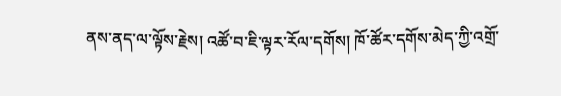ནས་ནད་ལ་ལྟོས་རྗེས། འཚོ་བ་ཇི་ལྟར་རོལ་དགོས། ཁོ་ཚོར་དགོས་མེད་ཀྱི་འགྲོ་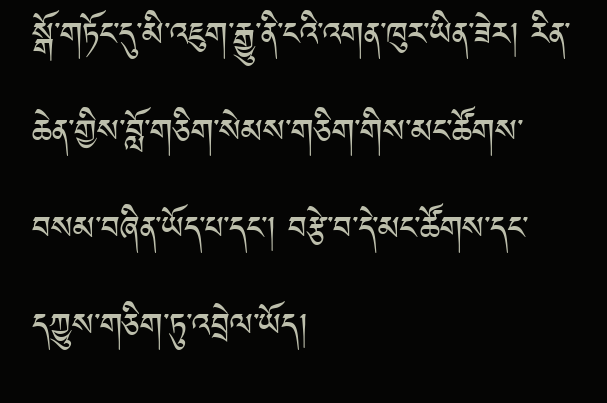སྒོ་གཏོང་དུ་མི་འཇུག་རྒྱུ་ནི་ངའི་འགན་ཁུར་ཡིན་ཟེར། རིན་ཆེན་གྱིས་བློ་གཅིག་སེམས་གཅིག་གིས་མང་ཚོགས་བསམ་བཞིན་ཡོད་པ་དང་། བརྩེ་བ་དེ་མང་ཚོགས་དང་དཀྱུས་གཅིག་ཏུ་འབྲེལ་ཡོད།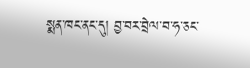སྨན་ཁང་ནང་དུ། བྱ་བར་བྲེལ་བ་ཧ་ཅང་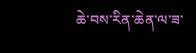ཆེ་བས་རིན་ཆེན་ལ་ཟ་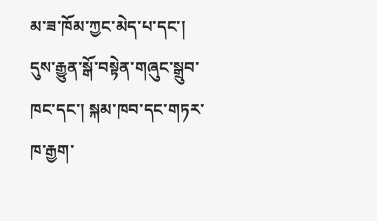མ་ཟ་ཁོམ་ཀྱང་མེད་པ་དང་། དུས་རྒྱུན་སྒོ་བསྟེན་གཞུང་སྒྲུབ་ཁང་དང་། སྐམ་ཁབ་དང་གཏར་ཁ་རྒྱག་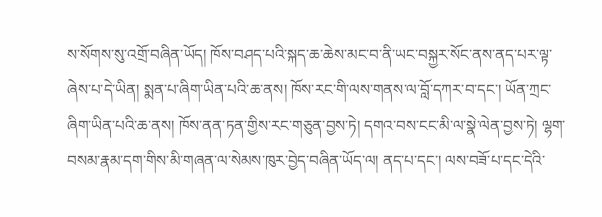ས་སོགས་སུ་འགྲོ་བཞིན་ཡོད། ཁོས་བཤད་པའི་སྐད་ཆ་ཆེས་མང་བ་ནི་ཡང་བསྐྱར་སོང་ནས་ནད་པར་ལྟ་ཞེས་པ་དེ་ཡིན། སྨན་པ་ཞིག་ཡིན་པའི་ཆ་ནས། ཁོས་རང་གི་ལས་གནས་ལ་བློ་དཀར་བ་དང་། ཡོན་ཀྲང་ཞིག་ཡིན་པའི་ཆ་ནས། ཁོས་ནན་ཏན་གྱིས་རང་གཅུན་བྱས་ཏེ། དགའ་བས་ངང་མི་ལ་སྣེ་ལེན་བྱས་ཏེ། ལྷག་བསམ་རྣམ་དག་གིས་མི་གཞན་ལ་སེམས་ཁུར་བྱེད་བཞིན་ཡོད་ལ། ནད་པ་དང་། ལས་བཟོ་པ་དང་དེའི་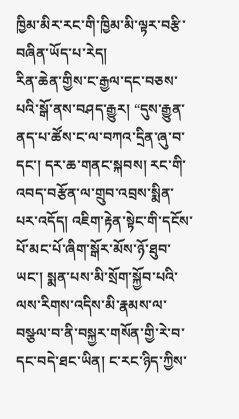ཁྱིམ་མིར་རང་གི་ཁྱིམ་མི་ལྟར་བརྩི་བཞིན་ཡོད་པ་རེད།
རིན་ཆེན་གྱིས་ང་རྒྱལ་དང་བཅས་པའི་སྒོ་ནས་བཤད་རྒྱུར། “དུས་རྒྱུན་ནད་པ་ཚོས་ང་ལ་བཀའ་དྲིན་ཞུ་བ་དང་། དར་ཆ་གནང་སྐབས། རང་གི་འབད་བརྩོན་ལ་གྲུབ་འབྲས་སྨིན་པར་འདོད། འཇིག་རྟེན་སྟེང་གི་དངོས་པོ་མང་པོ་ཞིག་སྒོར་མོས་ཉོ་ཐུབ་ཡང་། སྨན་པས་མི་སྲོག་སྐྱོབ་པའི་ལས་རིགས་འདིས་མི་རྣམས་ལ་བསྩལ་བ་ནི་བསྐྱར་གསོན་གྱི་རེ་བ་དང་བདེ་ཐང་ཡིན། ང་རང་ཉིད་ཀྱིས་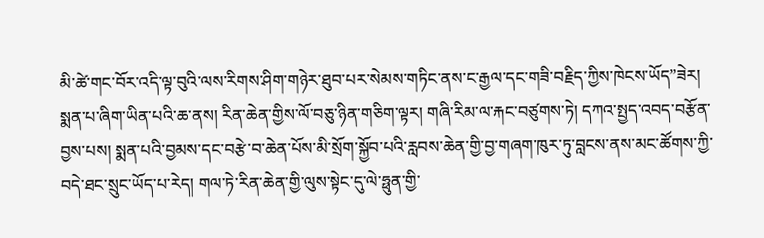མི་ཚེ་གང་བོར་འདི་ལྟ་བུའི་ལས་རིགས་ཤིག་གཉེར་ཐུབ་པར་སེམས་གཏིང་ནས་ང་རྒྱལ་དང་གཟི་བརྗིད་ཀྱིས་ཁེངས་ཡོད”ཟེར།
སྨན་པ་ཞིག་ཡིན་པའི་ཆ་ནས། རིན་ཆེན་གྱིས་ལོ་བཅུ་ཉིན་གཅིག་ལྟར། གཞི་རིམ་ལ་རྐང་བཙུགས་ཏེ། དཀའ་སྤྱད་འབད་བརྩོན་བྱས་པས། སྨན་པའི་བྱམས་དང་བརྩེ་བ་ཆེན་པོས་མི་སྲོག་སྐྱོབ་པའི་རླབས་ཆེན་གྱི་བྱ་གཞག་ཁུར་ཏུ་བླངས་ནས་མང་ཚོགས་ཀྱི་བདེ་ཐང་སྲུང་ཡོད་པ་རེད། གལ་ཏེ་རིན་ཆེན་གྱི་ལུས་སྟེང་དུ་ལེ་ཧྥུན་གྱི་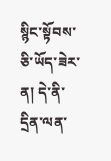སྙིང་སྟོབས་ཅི་ཡོད་ཟེར་ན། དེ་ནི་དྲིན་ལན་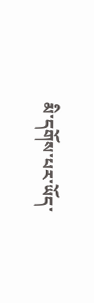མི་དགོས་པར་ཡོད་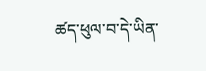ཚད་ཕུལ་བ་དེ་ཡིན་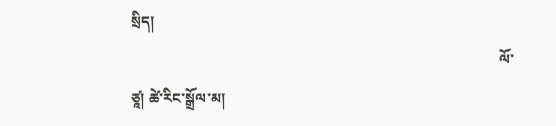སྲིད།
                                                                                                     ལོ་ཙཱ། ཚེ་རིང་སྒྲོལ་མ།